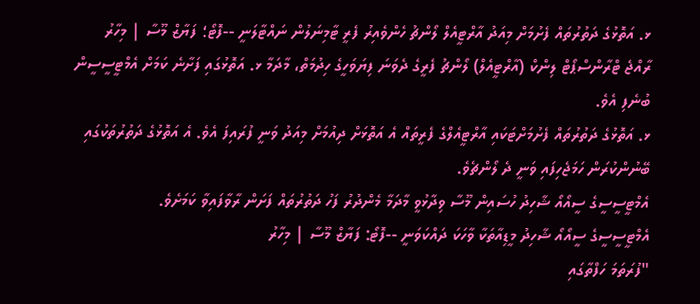ޅ. އަތޮޅުގެ ދަތުރުތައް ފެށުމަށް މިއަދު އާރްޓީއެލް ލޯންޗު ހެންވެއިރު ފެރީ ޓާމިނަލުން ނައްޓާލަނީ --ފޮޓޯ؛ ފަޔާޒް މޫސާ | މިހާރު
ރާއްޖެ ޓްރާންސްޕޯޓް ލިންކް (އާރްޓީއެލް) ލޯންޗު ފެރީގެ ދެވަނަ ފިޔަވަހީގެ ހިދުމަތް، މާދަމާ ޅ. އަތޮޅުގައި ފަށާނެ ކަމަށް އެމްޓީސީސީން ބުނެފި އެވެ.
ޅ. އަތޮޅުގެ ދަތުރުތައް ފެށުމަށްޓަކައި އާރްޓީއެލްގެ ފެރީތައް އެ އަތޮޅަށް ދިއުމަށް މިއަދު ވަނީ ފުރައިފަ އެވެ. އެ އަތޮޅުގެ ދަތުރުތަކުގައި ބޭނުންކުރަން ހަމަޖެހިފައި ވަނީ ދެ ލޯންޗެވެ.
އެމްޓީސީސީގެ ސީއޯއޯ ޝާހިދު ހުސައިން މޫސާ ވިދާޅުވީ މާދަމާ މެންދުރު ފަހު ދަތުރުތައް ފަށަން ރާވާފައިވާ ކަމަށެވެ.
އެމްޓީސީސީގެ ސީއޯއޯ ޝާހިދު މީޑިއާތަކާ ވާހަކަ ދައްކަވަނީ --ފޮޓޯ: ފަޔާޒް މޫސާ | މިހާރު
"ފުރަތަމަ ހަފްތާގައި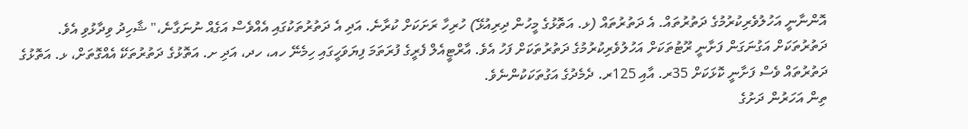އޮންނާނީ އަހުލުވެރިކުރުމުގެ ދަތުރުތައް. އެ ދަތުރުތައް (ޅ. އަތޮޅުގެ މީހުން ދިރިއުޅޭ) ހުރިހާ ރަށަކަށް ކުރާނެ. އަދި އެ ދަތުރުތަކުގައި އެއްވެސް އަގެއް ނުނަގާނެ،" ޝާހިދު ވިދާޅުވި އެވެ.
ދަތުރުތަކަށް އަގުނަގަން ފަށާނީ ރޫޓުތަކަށް އަހުލުވެރިކުރުމުގެ ދަތުރުތަކަށް ފަހު އެވެ. އާރްޓީއެލް ފެރީގެ ފުރަތަމަ ފިޔަވަހީގައި ހިމެނޭ ހއ، ހދ، އަދި ށ. އަތޮޅުގެ ދަތުރުތަކޭ އެއްގޮތަށް، ޅ. އަތޮޅުގެ ދަތުރުތައް ވެސް ފަށާނީ ކޮޅަކަށް 35ރ. އާއި 125ރ. ދެމެދުގެ އަގުތަކަކުންނެވެ.
ތިން އަހަރުން ދަށުގެ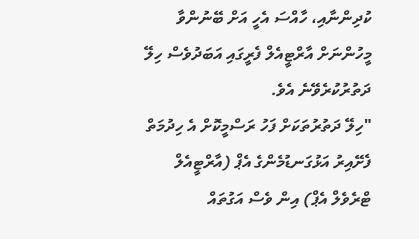ކުދިންނާއި، ހާއްސަ އެހީ އަށް ބޭނުންވާ މީހުންނަށް އާރްޓީއެލް ފެރީގައި އަބަދުވެސް ހިލޭ ދަތުރުކުރެވޭނެ އެވެ.
"ހިލޭ ދަތުރުތަކަށް ފަހު ރަސްމީކޮށް އެ ހިދުމަތް ފެށޭއިރު އަޅުގަނޑުމެންގެ އެޕް (އާރްޓީއެލް ޓްރެވެލް އެޕް) އިން ވެސް އަގުތައް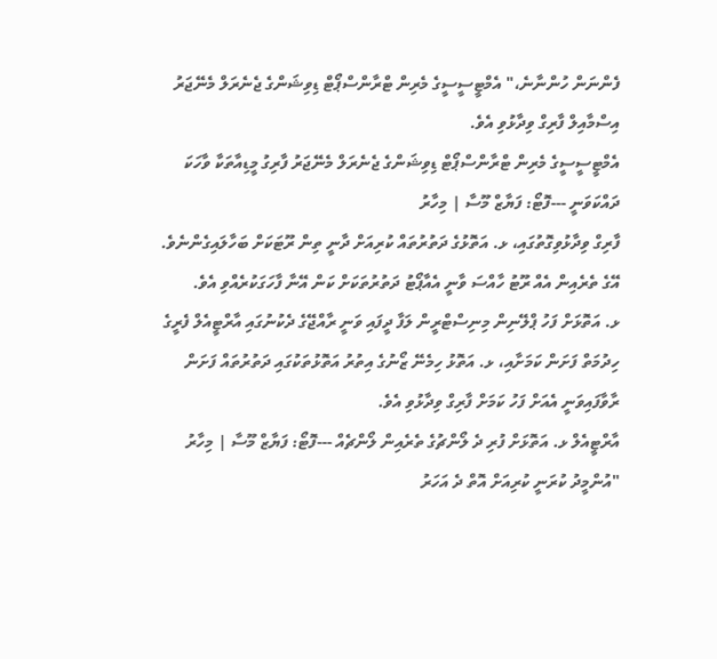ފެންނަން ހުންނާނެ،" އެމްޓީސީސީގެ މެރިން ޓްރާންސްޕޯޓް ޑިވިޝަންގެ ޖެނެރަލް މެނޭޖަރު އިސްމާއިލް ފާރިގް ވިދާޅުވި އެވެ.
އެމްޓީސީސީގެ މެރިން ޓްރާންސްޕޯޓް ޑިވިޝަންގެ ޖެނެރަލް މެނޭޖަރު ފާރިގު މީޑިއާތަކާ ވާހަކަ ދައްކަވަނީ ---ފޮޓޯ: ފަޔާޒް މޫސާ | މިހާރު
ފާރިގް ވިދާޅުވިގޮތުގައި، ޅ. އަތޮޅުގެ ދަތުރުތައް ކުރިއަށް ދާނީ ތިން ރޫޓަކަށް ބަހާލައިގެންނެވެ. އޭގެ ތެރެއިން އެއް ރޫޓު ހާއްސަ ވާނީ އެއާޕޯޓު ދަތުރުތަކަށް ކަން އޭނާ ފާހަގަކުރެއްވި އެވެ.
ޅ. އަތޮޅަށް ފަހު ޕްލޭނިން މިނިސްޓްރީން ލަފާ ދީފައި ވަނީ ރާއްޖޭގެ ދެކުނުގައި އާރްޓީއެލް ފެރީގެ ހިދުމަތް ފަށަން ކަމަށާއި، ޅ. އަތޮޅު ހިމެނޭ ޒޯނުގެ އިތުރު އަތޮޅުތަކުގައި ދަތުރުތައް ފަށަން ރާވާފައިވަނީ އެއަށް ފަހު ކަމަށް ފާރިގް ވިދާޅުވި އެވެ.
އާރްޓީއެލް ޅ. އަތޮޅަށް ފުރި ދެ ލޯންޗުގެ ތެރެއިން ލޯންޗެއް ---ފޮޓޯ: ފަޔާޒް މޫސާ | މިހާރު
"އުންމީދު ކުރަނީ ކުރިއަށް އޮތް ދެ އަހަރު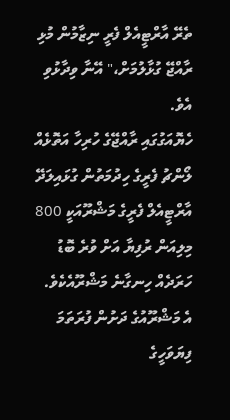ތެރޭ އާރްޓީއެލް ފެރީ ނިޒާމުން މުޅި ރާއްޖޭ ގުޅާލުމަށް،" އޭނާ ވިދާޅުވި އެވެ.
ހެޔޮއަގުގައި ރާއްޖޭގެ ހުރިހާ އަތޮޅެއް ލޯންޗު ފެރީގެ ހިދުމަތުން ގުޅައިލަދޭ އާރްޓީއެލް ފެރީގެ މަޝްރޫއަކީ 800 މިލިއަން ރުފިޔާ އަށް ވުރެ ބޮޑު ހަރަދެއް ހިނގާނެ މަޝްރޫއެކެވެ.
އެ މަޝްރޫއުގެ ދަށުން ފުރަތަމަ ފިޔަވަހީގެ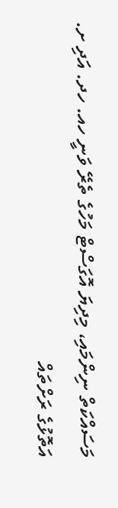މަސައްކަތް ނިންމައި، މިދިޔަ އޮގަސްޓް މަހުގެ ތެރޭ ވަނީ ހއ. ހދ. އަދި ށ. އަތޮޅުގެ ރަށްތައް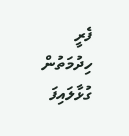ފެރީ ހިދުމަތުން ގުޅާލައިފަ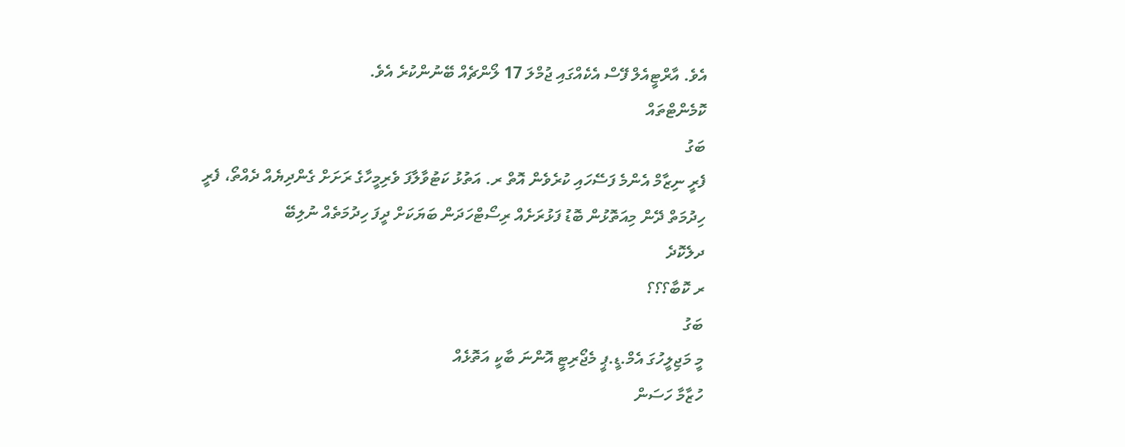އެވެ. އާރްޓީއެލް ފޭސް އެކެއްގައި ޖުމްލަ 17 ލޯންޗެއް ބޭނުންކުރެ އެވެ.
ކޮމެންޓްތައް
ބަގު
ފެރީ ނިޒާމް އެންމެ ފަސޭހައި ކުރެވެން އޮތް ރ. އަތުޅު ކަޓުވާލާފަ ވެރިމީހާގެ ރަށަށް ގެންދިޔެއް ދެއްތޯ، ފެރީ ހިދުމަތް ދޭން މިއަތޮޅުން ބޮޑު ފަޅުރަށެއް ރިސޯޓްހަދަން ބަޔަކަށް ދީފަ ހިދުމަތެއް ނުލިބޭ
ދލެކޮދެ
ރ ކޮބާ؟؟؟
ބަގު
މީ މަޖިލީހުގަ އެމް.ޑީ.ޕީ މެޖޯރިޓީ އޮންނަ ބާކީ އަތޮޅެއް
ހުޒާމާ ހަސަން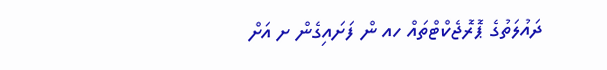ދައުލަތުގެ ޕޮރޮޖެކްޓްތައް ހއ ން ފަށައިގެން ށ އަށް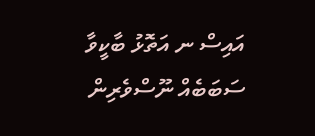އައިސް ނ އަތޮޅު ބާކީވާ ސަބަބެއް ނޫސްވެރިން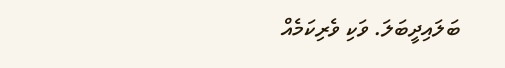ބަލައިދީބަލަ. ވަކި ވެރިކަމެއް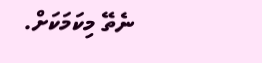ނެތޭ މިކަމަކަށް.